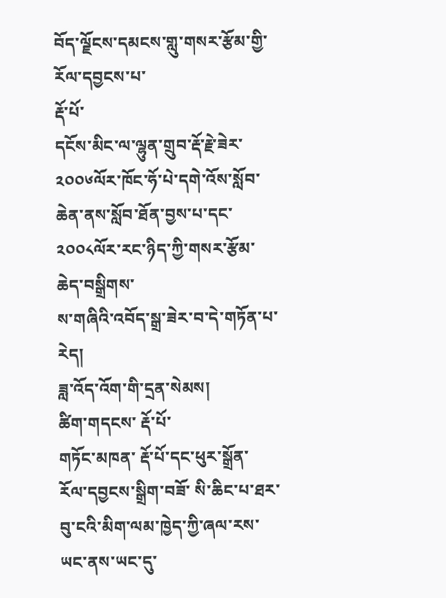བོད་ལྗོངས་དམངས་གླུ་གསར་རྩོམ་གྱི་རོལ་དབྱངས་པ་
རྡོ་པོ་
དངོས་མིང་ལ་ལྷུན་གྲུབ་རྡོ་རྗེ་ཟེར་
༢༠༠༦ལོར་ཁོང་ཧོ་པེ་དགེ་འོས་སློབ་ཆེན་ནས་སློབ་ཐོན་བྱས་པ་དང་
༢༠༠༨ལོར་རང་ཉིད་ཀྱི་གསར་རྩོམ་ཆེད་བསྒྲིགས་
ས་གཞིའི་འབོད་སྒྲ་ཟེར་བ་དེ་གཏོན་པ་རེད།
ཟླ་འོད་འོག་གི་དྲན་སེམས།
ཚིག་གདངས་ རྡོ་པོ་
གཏོང་མཁན་ རྡོ་པོ་དང་ཕུར་སྒྲོན་
རོལ་དབྱངས་སྒྲིག་བཟོ་ སི་ཆིང་པ་ཐར་
བུ་ངའི་མིག་ལམ་ཁྱེད་ཀྱི་ཞལ་རས་
ཡང་ནས་ཡང་དུ་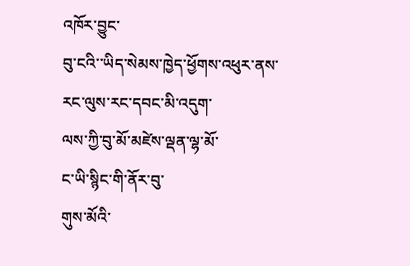འཁོར་བྱུང་
བུ་ངའི་་ཡིད་སེམས་ཁྱེད་ཕྱོགས་འཕུར་ནས་
རང་ལུས་རང་དབང་མི་འདུག་
ལས་ཀྱི་བུ་མོ་མཛེས་ལྡན་ལྷ་མོ་
ང་ཡི་སྙིང་གི་ནོར་བུ་
གུས་མོའི་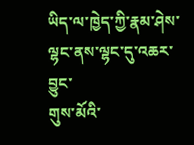ཡིད་ལ་ཁྱེད་ཀྱི་རྣམ་ཤེས་
ལྷང་ནས་ལྷང་དུ་འཆར་བྱུང་
གུས་མོའི་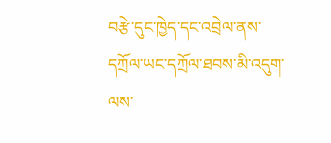བརྩེ་དུང་ཁྱེད་དང་འབྲེལ་ནས་
དཀྲོལ་ཡང་དཀྲོལ་ཐབས་མི་འདུག་
ལས་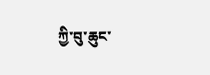ཀྱི་བུ་ཆུང་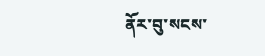ནོར་བུ་སངས་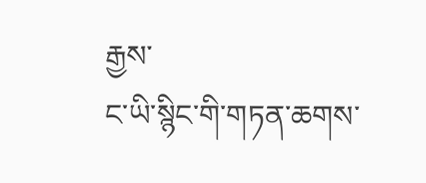རྒྱས་
ང་ཡི་སྙིང་གི་གཏན་ཆགས་